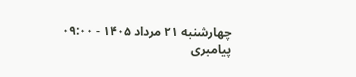چهارشنبه ۲۱ مرداد ۱۴۰۵ - ۰۹:۰۰
پیامبری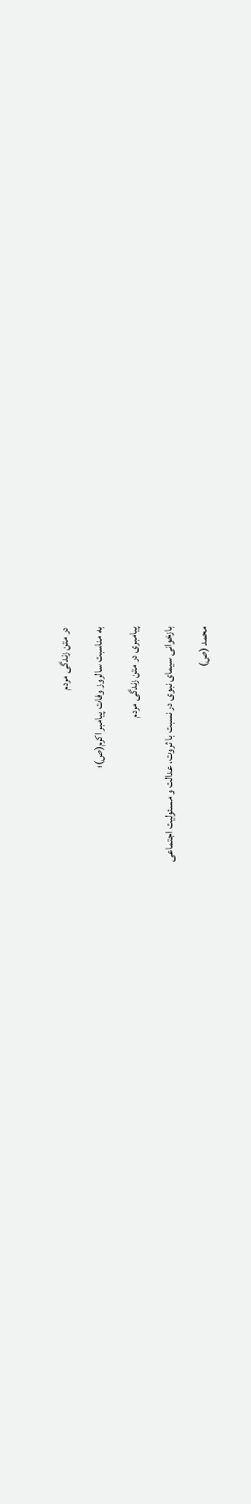در متن زندگی مردم

به مناسبت سالروز وفات پیامبر اکرم(ص)؛‌

پیامبری در متن زندگی مردم

بازخوانی سیمای نبوی در نسبت با ثروت، عدالت و مسئولیت اجتماعی

محمد (ص)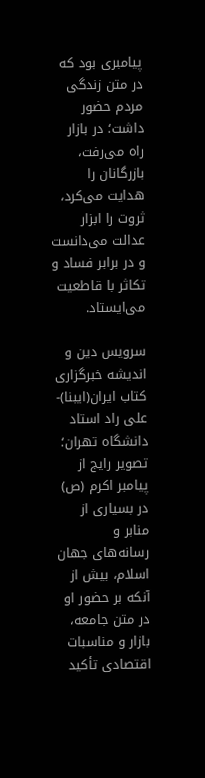پیامبری بود که در متن زندگی مردم حضور داشت؛ در بازار راه می‌رفت، بازرگانان را هدایت می‌کرد، ثروت را ابزار عدالت می‌دانست و در برابر فساد و تکاثر با قاطعیت می‌ایستاد.

سرویس دین و اندیشه خبرگزاری کتاب ایران(ایبنا)- علی راد استاد دانشگاه تهران؛ تصویر رایج از پیامبر اکرم (ص) در بسیاری از منابر و رسانه‌های جهان اسلام، بیش از آنکه بر حضور او در متن جامعه، بازار و مناسبات اقتصادی تأکید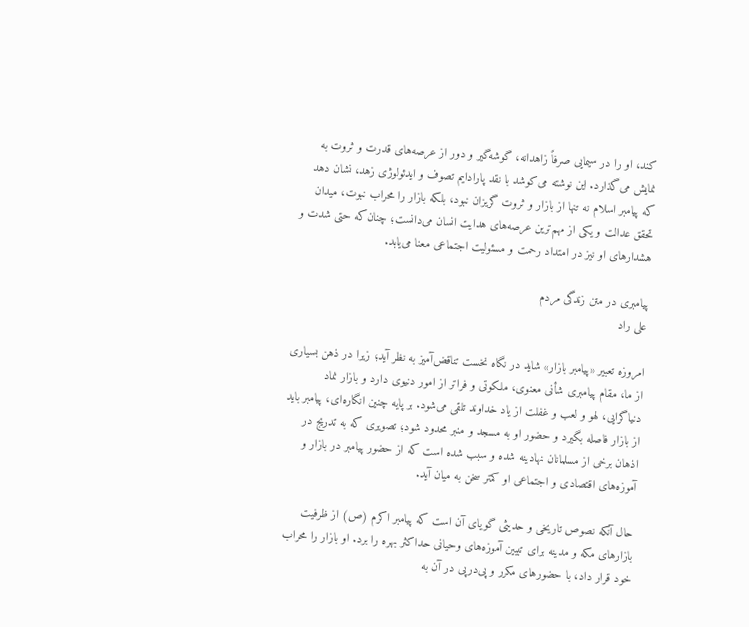کند، او را در سیمایی صرفاً زاهدانه، گوشه‌گیر و دور از عرصه‌های قدرت و ثروت به نمایش می‌گذارد. این نوشته می‌کوشد با نقد پارادایم تصوف و ایدئولوژی زهد، نشان دهد که پیامبر اسلام نه تنها از بازار و ثروت گریزان نبود، بلکه بازار را محراب نبوت، میدان تحقق عدالت و یکی از مهم‌ترین عرصه‌های هدایت انسان می‌دانست؛ چنان‌که حتی شدت و هشدارهای او نیز در امتداد رحمت و مسئولیت اجتماعی معنا می‌یابد.

پیامبری در متن زندگی مردم
علی راد

امروزه تعبیر «پیامبر بازار» شاید در نگاه نخست تناقض‌آمیز به نظر آید؛ زیرا در ذهن بسیاری از ما، مقام پیامبری شأنی معنوی، ملکوتی و فراتر از امور دنیوی دارد و بازار نماد دنیاگرایی، لهو و لعب و غفلت از یاد خداوند تلقی می‌شود. بر پایه چنین انگاره‌ای، پیامبر باید از بازار فاصله بگیرد و حضور او به مسجد و منبر محدود شود؛ تصویری که به تدریج در اذهان برخی از مسلمانان نهادینه شده و سبب شده است که از حضور پیامبر در بازار و آموزه‌های اقتصادی و اجتماعی او کمتر سخن به میان آید.

حال آنکه نصوص تاریخی و حدیثی گویای آن است که پیامبر اکرم (ص) از ظرفیت بازارهای مکه و مدینه برای تبیین آموزه‌های وحیانی حداکثر بهره را برد. او بازار را محراب خود قرار داد، با حضورهای مکرر و پی‌درپی در آن به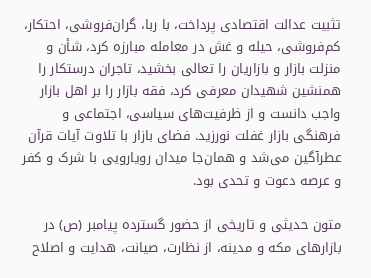تثبیت عدالت اقتصادی پرداخت، با ربا، گران‌فروشی، احتکار، کم‌فروشی، حیله و غش در معامله مبارزه کرد، شأن و منزلت بازار و بازاریان را تعالی بخشید، تاجران درستکار را همنشین شهیدان معرفی کرد، فقه بازار را بر اهل بازار واجب دانست و از ظرفیت‌های سیاسی، اجتماعی و فرهنگی بازار غفلت نورزید. فضای بازار با تلاوت آیات قرآن عطرآگین می‌شد و همان‌جا میدان رویارویی با شرک و کفر و عرصه دعوت و تحدی بود.

متون حدیثی و تاریخی از حضور گسترده پیامبر (ص) در بازارهای مکه و مدینه، از نظارت، صیانت، هدایت و اصلاح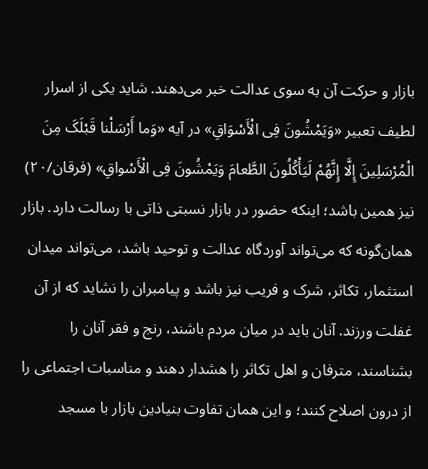بازار و حرکت آن به سوی عدالت خبر می‌دهند. شاید یکی از اسرار لطیف تعبیر «وَیَمْشُونَ فِی الْأَسْوَاقِ» در آیه «وَما أَرْسَلْنا قَبْلَکَ مِنَ الْمُرْسَلِینَ إِلَّا إِنَّهُمْ لَیَأْکُلُونَ الطَّعامَ وَیَمْشُونَ فِی الْأَسْواقِ» (فرقان/۲۰) نیز همین باشد؛ اینکه حضور در بازار نسبتی ذاتی با رسالت دارد. بازار همان‌گونه که می‌تواند آوردگاه عدالت و توحید باشد، می‌تواند میدان استثمار، تکاثر، شرک و فریب نیز باشد و پیامبران را نشاید که از آن غفلت ورزند. آنان باید در میان مردم باشند، رنج و فقر آنان را بشناسند، مترفان و اهل تکاثر را هشدار دهند و مناسبات اجتماعی را از درون اصلاح کنند؛ و این همان تفاوت بنیادین بازار با مسجد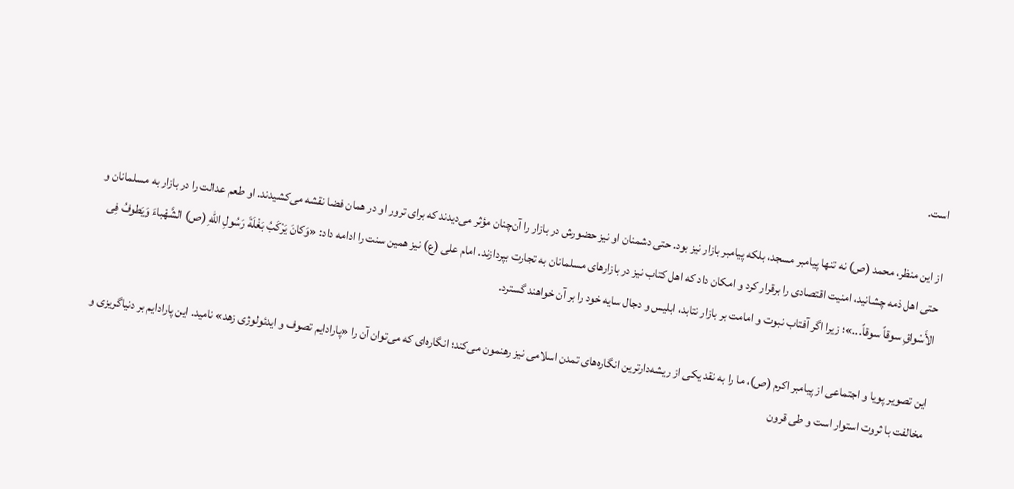است.

از این منظر، محمد (ص) نه تنها پیامبر مسجد، بلکه پیامبر بازار نیز بود. حتی دشمنان او نیز حضورش در بازار را آن‌چنان مؤثر می‌دیدند که برای ترور او در همان فضا نقشه می‌کشیدند. او طعم عدالت را در بازار به مسلمانان و حتی اهل ذمه چشانید، امنیت اقتصادی را برقرار کرد و امکان داد که اهل کتاب نیز در بازارهای مسلمانان به تجارت بپردازند. امام علی (ع) نیز همین سنت را ادامه داد: «وَکانَ یَرْکَبُ بَغْلَةَ رَسُولِ اللّهِ (ص) الشَّهْباءَ وَیَطوفُ فِی الأَسْواقِ سوقاً سوقاً...»؛ زیرا اگر آفتاب نبوت و امامت بر بازار نتابد، ابلیس و دجال سایه خود را بر آن خواهند گسترد.

این تصویر پویا و اجتماعی از پیامبر اکرم (ص)، ما را به نقد یکی از ریشه‌دارترین انگاره‌های تمدن اسلامی نیز رهنمون می‌کند؛ انگاره‌ای که می‌توان آن را «پارادایم تصوف و ایدئولوژی زهد» نامید. این پارادایم بر دنیاگریزی و مخالفت با ثروت استوار است و طی قرون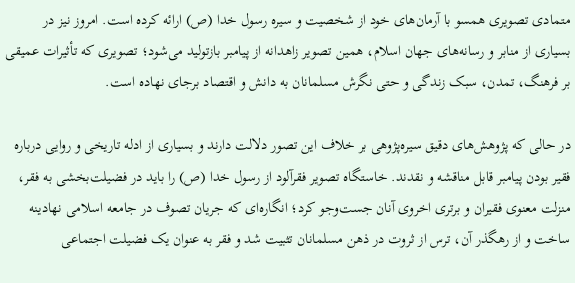متمادی تصویری همسو با آرمان‌های خود از شخصیت و سیره رسول خدا (ص) ارائه کرده است. امروز نیز در بسیاری از منابر و رسانه‌های جهان اسلام، همین تصویر زاهدانه از پیامبر بازتولید می‌شود؛ تصویری که تأثیرات عمیقی بر فرهنگ، تمدن، سبک زندگی و حتی نگرش مسلمانان به دانش و اقتصاد برجای نهاده است.

در حالی که پژوهش‌های دقیق سیره‌پژوهی بر خلاف این تصور دلالت دارند و بسیاری از ادله تاریخی و روایی درباره فقیر بودن پیامبر قابل مناقشه و نقدند. خاستگاه تصویر فقرآلود از رسول خدا (ص) را باید در فضیلت‌بخشی به فقر، منزلت معنوی فقیران و برتری اخروی آنان جست‌وجو کرد؛ انگاره‌ای که جریان تصوف در جامعه اسلامی نهادینه ساخت و از رهگذر آن، ترس از ثروت در ذهن مسلمانان تثبیت شد و فقر به عنوان یک فضیلت اجتماعی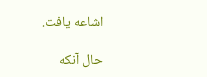اشاعه یافت.

حال آنکه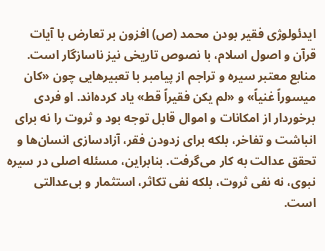ایدئولوژی فقیر بودن محمد (ص) افزون بر تعارض با آیات قرآن و اصول اسلام، با نصوص تاریخی نیز ناسازگار است. منابع معتبر سیره و تراجم از پیامبر با تعبیرهایی چون «کان میسوراً غنیاً» و «لم یکن فقیراً قط» یاد کرده‌اند. او فردی برخوردار از امکانات و اموال قابل توجه بود و ثروت را نه برای انباشت و تفاخر، بلکه برای زدودن فقر، آزادسازی انسان‌ها و تحقق عدالت به کار می‌گرفت. بنابراین، مسئله اصلی در سیره نبوی، نه نفی ثروت، بلکه نفی تکاثر، استثمار و بی‌عدالتی است.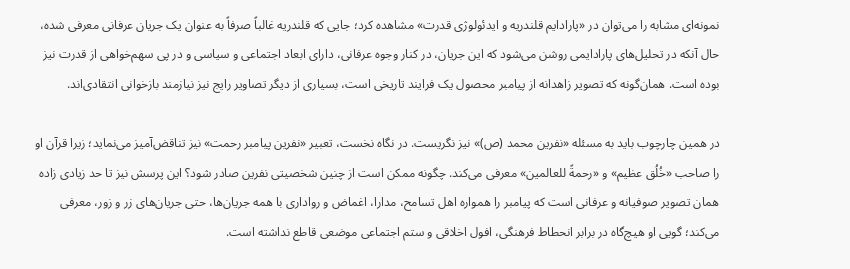نمونه‌ای مشابه را می‌توان در «پارادایم قلندریه و ایدئولوژی قدرت» مشاهده کرد؛ جایی که قلندریه غالباً صرفاً به عنوان یک جریان عرفانی معرفی شده، حال آنکه در تحلیل‌های پارادایمی روشن می‌شود که این جریان، در کنار وجوه عرفانی، دارای ابعاد اجتماعی و سیاسی و در پی سهم‌خواهی از قدرت نیز بوده است. همان‌گونه که تصویر زاهدانه از پیامبر محصول یک فرایند تاریخی است، بسیاری از دیگر تصاویر رایج نیز نیازمند بازخوانی انتقادی‌اند.

در همین چارچوب باید به مسئله «نفرین محمد (ص)» نیز نگریست. در نگاه نخست، تعبیر «نفرین پیامبر رحمت» نیز تناقض‌آمیز می‌نماید؛ زیرا قرآن او را صاحب «خُلُق عظیم» و «رحمةً للعالمین» معرفی می‌کند. چگونه ممکن است از چنین شخصیتی نفرین صادر شود؟ این پرسش نیز تا حد زیادی زاده همان تصویر صوفیانه و عرفانی است که پیامبر را همواره اهل تسامح، مدارا، اغماض و رواداری با همه جریان‌ها، حتی جریان‌های زر و زور، معرفی می‌کند؛ گویی او هیچ‌گاه در برابر انحطاط فرهنگی، افول اخلاقی و ستم اجتماعی موضعی قاطع نداشته است.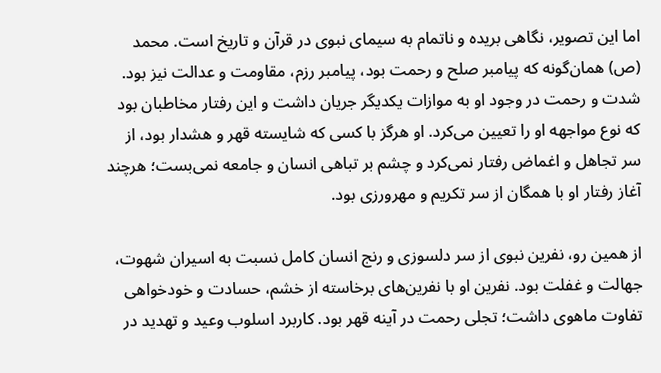اما این تصویر، نگاهی بریده و ناتمام به سیمای نبوی در قرآن و تاریخ است. محمد (ص) همان‌گونه که پیامبر صلح و رحمت بود، پیامبر رزم، مقاومت و عدالت نیز بود. شدت و رحمت در وجود او به موازات یکدیگر جریان داشت و این رفتار مخاطبان بود که نوع مواجهه او را تعیین می‌کرد. او هرگز با کسی که شایسته قهر و هشدار بود، از سر تجاهل و اغماض رفتار نمی‌کرد و چشم بر تباهی انسان و جامعه نمی‌بست؛ هرچند آغاز رفتار او با همگان از سر تکریم و مهرورزی بود.

از همین رو، نفرین نبوی از سر دلسوزی و رنج انسان کامل نسبت به اسیران شهوت، جهالت و غفلت بود. نفرین او با نفرین‌های برخاسته از خشم، حسادت و خودخواهی تفاوت ماهوی داشت؛ تجلی رحمت در آینه قهر بود. کاربرد اسلوب وعید و تهدید در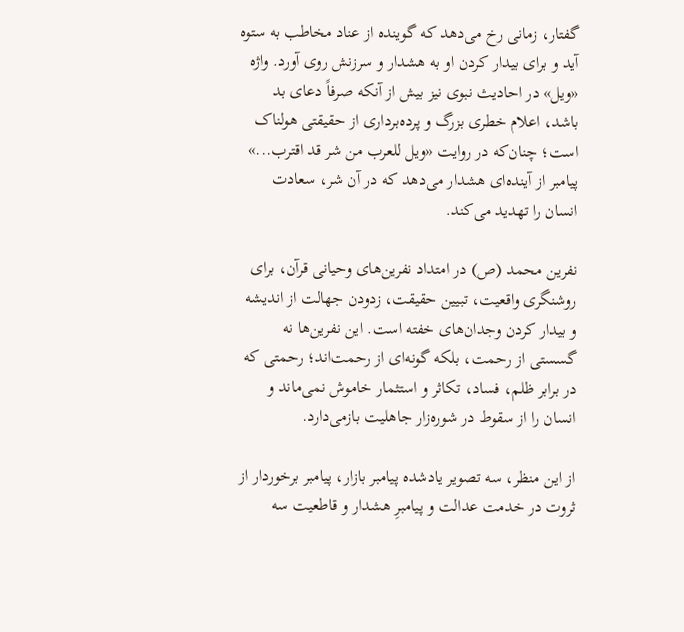گفتار، زمانی رخ می‌دهد که گوینده از عناد مخاطب به ستوه آید و برای بیدار کردن او به هشدار و سرزنش روی آورد. واژه «ویل» در احادیث نبوی نیز بیش از آنکه صرفاً دعای بد باشد، اعلام خطری بزرگ و پرده‌برداری از حقیقتی هولناک است؛ چنان‌که در روایت «ویل للعرب من شر قد اقترب...» پیامبر از آینده‌ای هشدار می‌دهد که در آن شر، سعادت انسان را تهدید می‌کند.

نفرین محمد (ص) در امتداد نفرین‌های وحیانی قرآن، برای روشنگری واقعیت، تبیین حقیقت، زدودن جهالت از اندیشه و بیدار کردن وجدان‌های خفته است. این نفرین‌ها نه گسستی از رحمت، بلکه گونه‌ای از رحمت‌اند؛ رحمتی که در برابر ظلم، فساد، تکاثر و استثمار خاموش نمی‌ماند و انسان را از سقوط در شوره‌زار جاهلیت بازمی‌دارد.

از این منظر، سه تصویر یادشده پیامبر بازار، پیامبر برخوردار از ثروت در خدمت عدالت و پیامبرِ هشدار و قاطعیت سه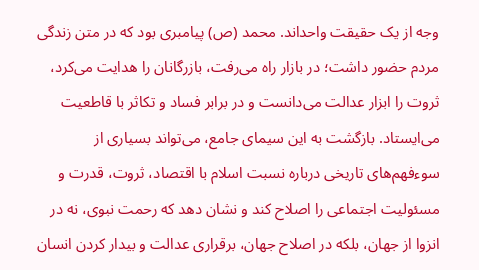وجه از یک حقیقت واحداند. محمد (ص) پیامبری بود که در متن زندگی مردم حضور داشت؛ در بازار راه می‌رفت، بازرگانان را هدایت می‌کرد، ثروت را ابزار عدالت می‌دانست و در برابر فساد و تکاثر با قاطعیت می‌ایستاد. بازگشت به این سیمای جامع، می‌تواند بسیاری از سوءفهم‌های تاریخی درباره نسبت اسلام با اقتصاد، ثروت، قدرت و مسئولیت اجتماعی را اصلاح کند و نشان دهد که رحمت نبوی، نه در انزوا از جهان، بلکه در اصلاح جهان، برقراری عدالت و بیدار کردن انسان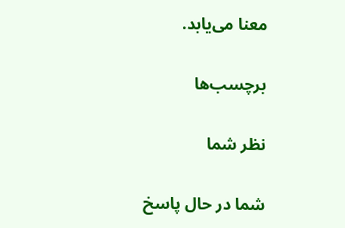معنا می‌یابد.

برچسب‌ها

نظر شما

شما در حال پاسخ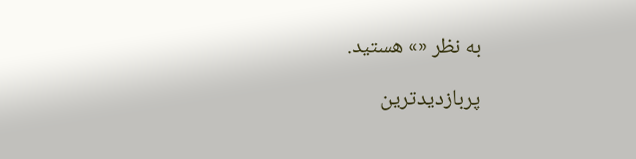به نظر «» هستید.

پربازدیدترین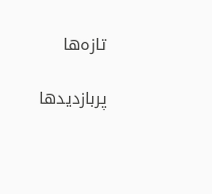تازه‌ها

پربازدیدها